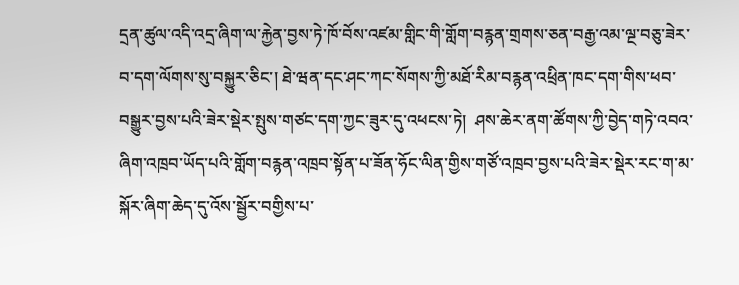དྲན་ཚུལ་འདི་འདྲ་ཞིག་ལ་རྐྱེན་བྱས་ཏེ་ཁོ་བོས་འཛམ་གླིང་གི་གློག་བརྙན་གྲགས་ཅན་བརྒྱ་འམ་ལྔ་བཅུ་ཟེར་བ་དག་ལོགས་སུ་བསྐྱུར་ཅིང་། ཐེ་ཝན་དང་ཤང་ཀང་སོགས་ཀྱི་མཐོ་རིམ་བརྙན་འཕྲིན་ཁང་དག་གིས་ཕབ་བསྒྱུར་བྱས་པའི་ཟེར་སྡེར་སྤུས་གཙང་དག་ཀྱང་ཟུར་དུ་འཕངས་ཏེ།  ཤས་ཆེར་ནག་ཚོགས་ཀྱི་བྱེད་གཏེ་འབའ་ཞིག་འཁྲབ་ཡོད་པའི་གློག་བརྙན་འཁྲབ་སྟོན་པ་ཟོན་ཧོང་ལིན་གྱིས་གཙོ་འཁྲབ་བྱས་པའི་ཟེར་སྡེར་རང་ག་མ་སྐོར་ཞིག་ཆེད་དུ་འོས་སྦྱོར་བགྱིས་པ་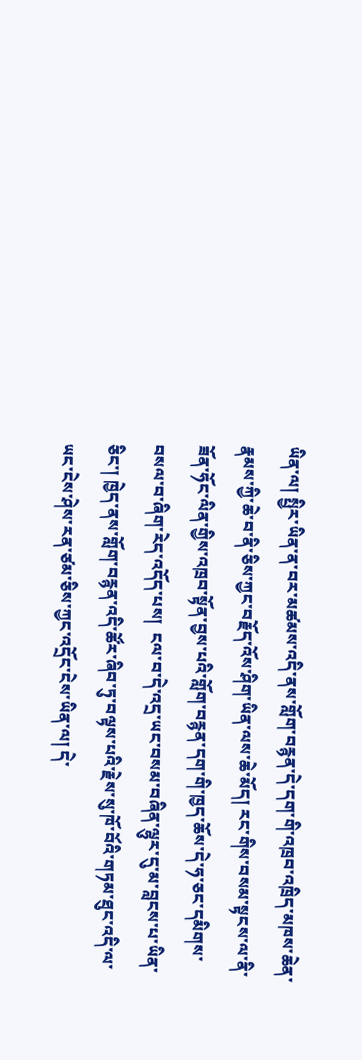ཡིན་ལ། སྤྱིར་ཡིན་ན་བར་མཚམས་འདི་ནས་གློག་བརྙན་དེ་དག་གི་འཁྲབ་འཁྲིད་མཁས་ཆེན་རྣམས་ཀྱི་ཆེ་བ་ནི་ཅིས་ཀྱང་བརྗོད་འོས་ཤིག་ཡིན་ལས་ཆེ་མོད། རང་གིས་བསམ་སྟངས་ལ་ནི་ཟོན་ཧོང་ལིན་གྱིས་འཁྲབ་སྟོན་བྱས་པའི་གློག་བརྙན་དག་གི་ཁྱད་ཆོས་དེ་ཧ་ཅང་དམིགས་བསལ་བ་ཞིག་རེད་འདོད་པས།  ངལ་བ་དེ་འདྲ་ཡང་བསམ་བཞིན་ལྷུར་དུ་མ་བླངས་པ་ཡིན་ཅིང་། ཁྱེད་ནས་གློག་བརྙན་འདི་ཚོར་ཞིབ་ཏུ་བལྟས་པའི་རྗེས་སུ་ཁོ་བོའི་གཏམ་ཐུང་འདི་ལ་ཡང་ངེས་ཤེས་རན་ཙམ་ཅིས་ཀྱང་འདྲོང་ངེས་ཡིན་ལ། དེ་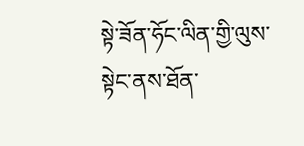སྟེ་ཟོན་ཧོང་ལིན་གྱི་ལུས་སྟེང་ནས་ཐོན་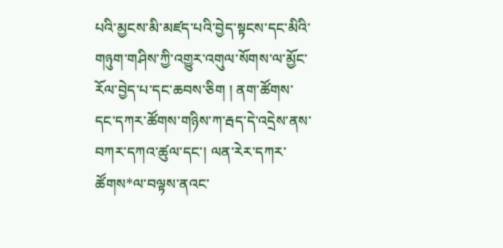པའི་མྱངས་མི་མཛད་པའི་བྱེད་སྟངས་དང་མིའི་གཉུག་གཤིས་ཀྱི་འགྱུར་འགུལ་སོགས་ལ་མྱོང་རོལ་བྱེད་པ་དང་ཆབས་ཅིག ། ནག་ཚོགས་དང་དཀར་ཚོགས་གཉིས་ཀ་རྦད་དེ་འདྲེས་ནས་བཀར་དཀའ་ཚུལ་དང་། ལན་རེར་དཀར་ཚོགས*ལ་བལྟས་ནའང་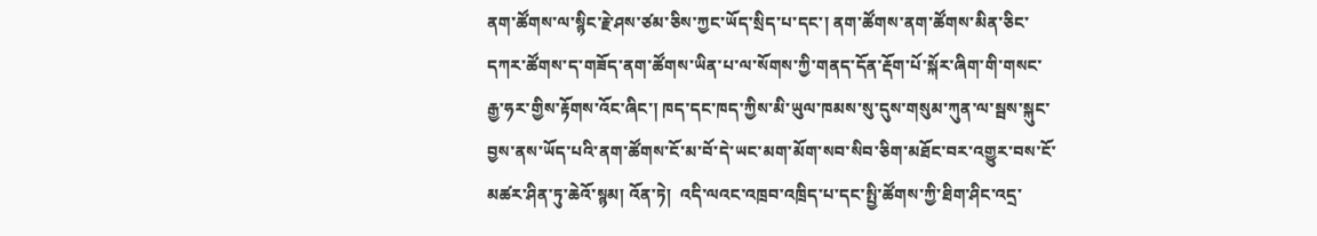ནག་ཚོགས་ལ་སྙིང་རྗེ་ཤས་ཙམ་ཅིས་ཀྱང་ཡོད་སྲིད་པ་དང་། ནག་ཚོགས་ནག་ཚོགས་མིན་ཅིང་དཀར་ཚོགས་ད་གཟོད་ནག་ཚོགས་ཡིན་པ་ལ་སོགས་ཀྱི་གནད་དོན་རྡོག་པོ་སྐོར་ཞིག་གི་གསང་རྒྱ་ཧར་གྱིས་རྟོགས་འོང་ཞིང་། ཁད་དང་ཁད་ཀྱིས་མི་ཡུལ་ཁམས་སུ་དུས་གསུམ་ཀུན་ལ་སྦས་སྐུང་བྱས་ནས་ཡོད་པའི་ནག་ཚོགས་ངོ་མ་བོ་དེ་ཡང་མག་མོག་སབ་སིབ་ཅིག་མཐོང་བར་འགྱུར་བས་ངོ་མཚར་ཤིན་ཏུ་ཆེའོ་སྙམ། འོན་ཏེ།  འདི་ལའང་འཁྲབ་འཁྲིད་པ་དང་སྤྱི་ཚོགས་ཀྱི་ཐིག་ཤིང་འདྲ་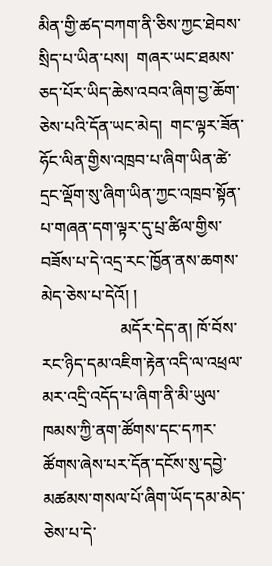མིན་གྱི་ཚད་བཀག་ནི་ཅིས་ཀྱང་ཐེབས་སྲིད་པ་ཡིན་པས།  གཞར་ཡང་ཐམས་ཅད་པོར་ཡིད་ཆེས་འབའ་ཞིག་བྱ་ཆོག་ཅེས་པའི་དོན་ཡང་མེད།  གང་ལྟར་ཟོན་ཧོང་ལིན་གྱིས་འཁྲབ་པ་ཞིག་ཡིན་ཚེ་དྲང་ལྡོག་སུ་ཞིག་ཡིན་ཀྱང་འཁྲབ་སྟོན་པ་གཞན་དག་ལྟར་དུ་པྲ་ཚིལ་གྱིས་བཟོས་པ་དེ་འདྲ་རང་ཁྱོན་ནས་ཆགས་མེད་ཅེས་པ་དེའོ། །
                   མདོར་དེད་ན། ཁོ་བོས་རང་ཉིད་དམ་འཇིག་རྟེན་འདི་ལ་འཕྲལ་མར་འདྲི་འདོད་པ་ཞིག་ནི་མི་ཡུལ་ཁམས་ཀྱི་ནག་ཚོགས་དང་དཀར་ཚོགས་ཞེས་པར་དོན་དངོས་སུ་དབྱེ་མཚམས་གསལ་པོ་ཞིག་ཡོད་དམ་མེད་ཅེས་པ་དེ་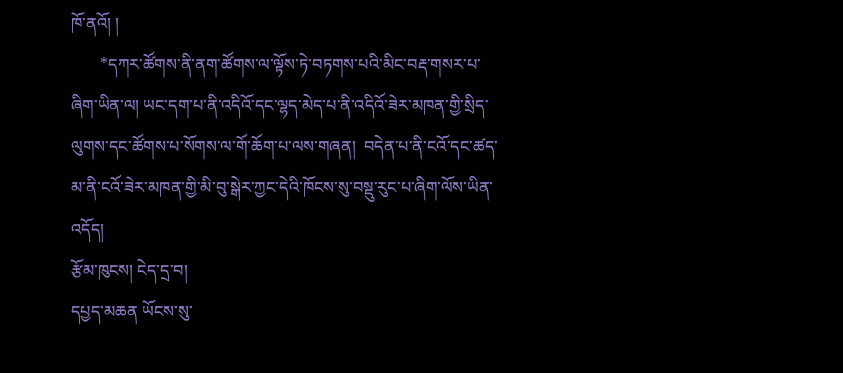ཁོ་ནའོ། །
       *དཀར་ཚོགས་ནི་ནག་ཚོགས་ལ་ལྟོས་ཏེ་བཏགས་པའི་མིང་བརྡ་གསར་པ་ཞིག་ཡིན་ལ། ཡང་དག་པ་ནི་འདིའོ་དང་ལྷད་མེད་པ་ནི་འདིའོ་ཟེར་མཁན་གྱི་སྲིད་ལུགས་དང་ཚོགས་པ་སོགས་ལ་གོ་ཆོག་པ་ལས་གཞན།  བདེན་པ་ནི་ངའོ་དང་ཚད་མ་ནི་ངའོ་ཟེར་མཁན་གྱི་མི་བུ་སྒེར་ཀྱང་དེའི་ཁོངས་སུ་བསྡུ་རུང་པ་ཞིག་ལོས་ཡིན་འདོད།
རྩོམ་ཁུངས། ངེད་དྲ་བ།
དཔྱད་མཆན ཡོངས་སུ་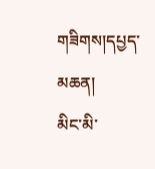གཟིགས།དཔྱད་མཆན།
མིང་མི་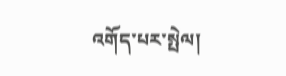འགོད་པར་སྤེལ།